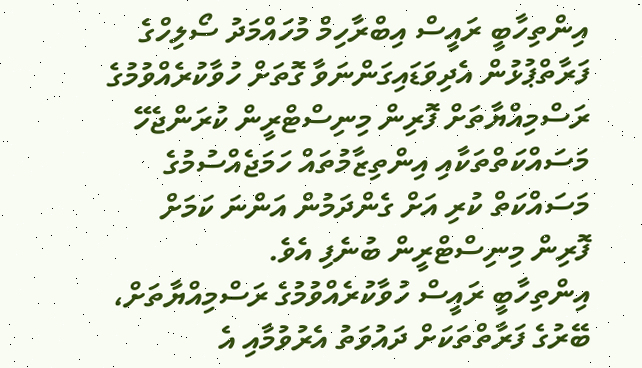އިންތިހާބީ ރައީސް އިބްރާހިމް މުހައްމަދު ސޯލިހްގެ ފަރާތްޕުޅުން އެދިވަޑައިގަންނަވާ ގޮތަށް ހުވާކުރެއްވުމުގެ ރަސްމިއްޔާތަށް ފޮރިން މިނިސްޓްރީން ކުރަންޖެހޭ މަސައްކަތްތަކާއި އިންތިޒާމުތައް ހަމަޖެއްސުމުގެ މަސައްކަތް ކުރި އަށް ގެންދަމުން އަންނަ ކަމަށް ފޮރިން މިނިސްޓްރީން ބުނެފި އެވެ.
އިންތިހާބީ ރައީސް ހުވާކުރެއްވުމުގެ ރަސްމިއްޔާތަށް، ބޭރުގެ ފަރާތްތަކަށް ދައުވަތު އެރުވުމާއި އެ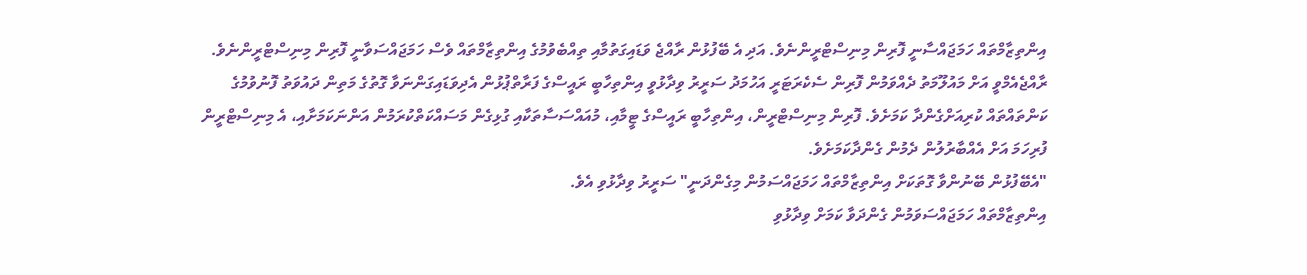އިންތިޒާމްތައް ހަމަޖައްސާނީ ފޮރިން މިނިސްޓްރީންނެވެ. އަދި އެ ބޭފުޅުން ރާއްޖެ ވަޑައިގަތުމާއި ތިއްބެވުމުގެ އިންތިޒާމްތައް ވެސް ހަމަޖައްސަވާނީ ފޮރިން މިނިސްޓްރީންނެވެ.
ރާއްޖެއެމްވީ އަށް މައުލޫމަތު ދެއްވަމުން ފޮރިން ސެކެރަޓަރީ އަހުމަދު ސަރީރު ވިދާޅުވީ އިންތިހާބީ ރައީސްގެ ފަރާތްޕުޅުން އެދިވަޑައިގަންނަވާ ގޮތުގެ މަތިން ދައުވަތު ފޮނުވުމުގެ ކަންތައްތައް ކުރިއަށްގެންދާ ކަމަށެވެ. ފޮރިން މިނިސްޓްރީން، އިންތިހާބީ ރައީސްގެ ޓީމާއި، މުއައްސަސާތަކާއި ގުޅިގެން މަސައްކަތްކުރަމުން އަންނަކަމަށާއި، އެ މިނިސްޓްރީން ފުރިހަމަ އަށް އެއްބާރުލުން ދެމުން ގެންދާކަމަށެވެ.
"އެބޭފުޅުން ބޭނުންވާ ގޮތަކަށް އިންތިޒާމްތައް ހަމަޖައްސަމުން މިގެންދަނީ" ސަރީރު ވިދާޅުވި އެވެ.
އިންތިޒާމްތައް ހަމަޖައްސަވަމުން ގެންދަވާ ކަމަށް ވިދާޅުވި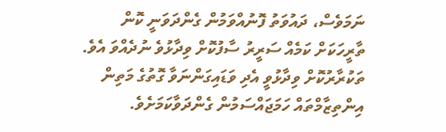ނަމަވެސް، ދައުވަތު ފޮނުއްވަމުން ގެންދަވަނީ ކޮން ތާރީހަކަށް ކަމެއް ސަރީރު ސާފުކޮށް ވިދާޅުވެ ނުދެއްވަ އެވެ. ތަކުރާރުކޮށް ވިދާޅުވީ އެދި ވަޑައިގަންނަވާ ގޮތުގެ މަތިން އިންތިޒާމްތައް ހަމަޖައްސަމުން ގެންދަވާކަމަށެވެ.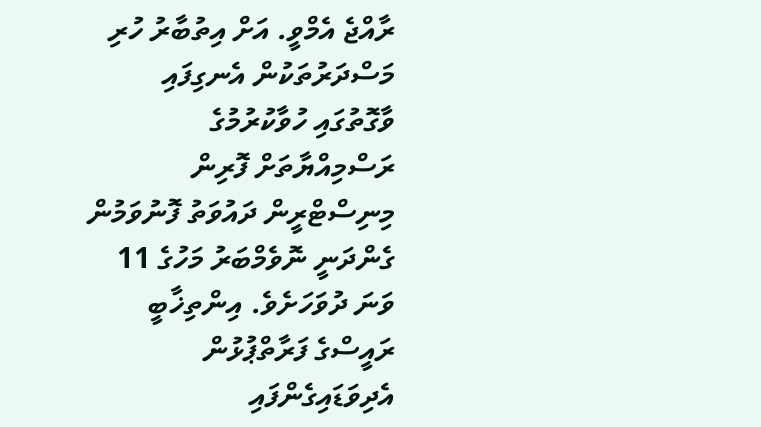ރާއްޖެ އެމްވީ. އަށް އިތުބާރު ހުރި މަސްދަރުތަކުން އެނގިފައި ވާގޮތުގައި ހުވާކުރުމުގެ ރަސްމިއްޔާތަށް ފޮރިން މިނިސްޓްރީން ދައުވަތު ފޮނުވަމުން ގެންދަނީ ނޮވެމްބަރު މަހުގެ 11 ވަނަ ދުވަހަށެވެ. އިންތިޚާބީ ރައީސްގެ ފަރާތްޕުޅުން އެދިވަޑައިގެންފައި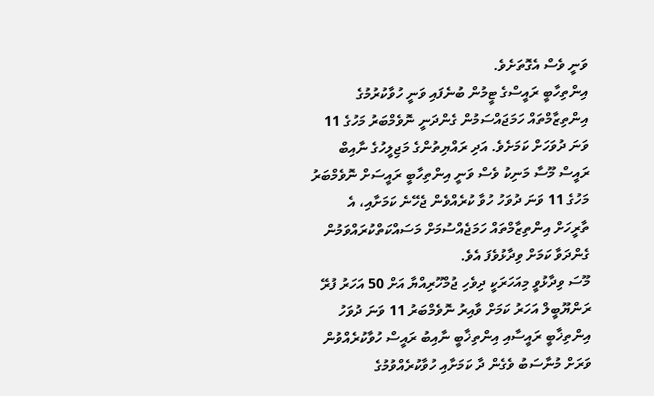ވަނީ ވެސް އެގޮތަށެވެ.
އިންތިހާބީ ރައީސްގެ ޓީމުން ބުނެފައި ވަނީ ހުވާކުރުމުގެ އިންތިޒާމްތައް ހަމަޖައްސަމުން ގެންދަނީ ނޮވެމްބަރު މަހުގެ 11 ވަނަ ދުވަހަށް ކަމަށެވެ. އަދި ރައްޔިތުންގެ މަޖިލީހުގެ ނާއިބް ރައީސް މޫސާ މަނިކު ވެސް ވަނީ އިންތިހާބީ ރައީސަށް ނޮވެމްބަރު މަހުގެ 11 ވަނަ ދުވަހު ހުވާ ކުރެއްވެން ޖެހޭނެ ކަމަށާއި، އެ ތާރީހަށް އިންތިޒާމްތައް ހަމަޖެއްސުމަށް މަސައްކަތްކުރައްވަމުން ގެންދަވާ ކަމަށް ވިދާޅުވެފަ އެވެ.
މޫސަ ވިދާޅުވީ މިއަހަރަކީ ދިވެހި ޖުމްހޫރިއްޔާ އަށް 50 އަހަރު ފުރޭ ރަންޔޫބީލް އަހަރު ކަމަށް ވާއިރު ނޮވެމްބަރު 11 ވަނަ ދުވަހު އިންތިޚާބީ ރައީސާއި އިންތިޚާބީ ނާއިބު ރައީސް ހުވާކުރެއްވުން ވަރަށް މުނާސަބު ވެގެން ދާ ކަމަށާއި ހުވާކުރެއްވުމުގެ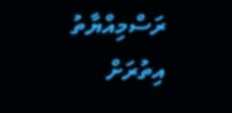ރަސްމިއްޔާތު އިތުރަށް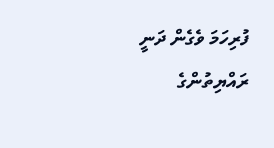ފުރިހަމަ ވެގެން ދަނީ ރައްޔިތުންގެ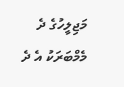މަޖިލީހުގެ ދެ މެމްބަރަކު އެ ދެ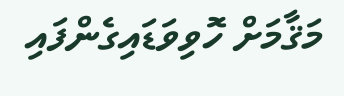މަޤާމަށް ހޮވިވަޑައިގެންފައި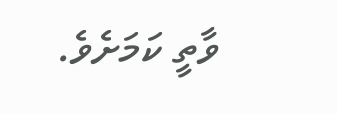ވާތީ ކަމަށެވެ.